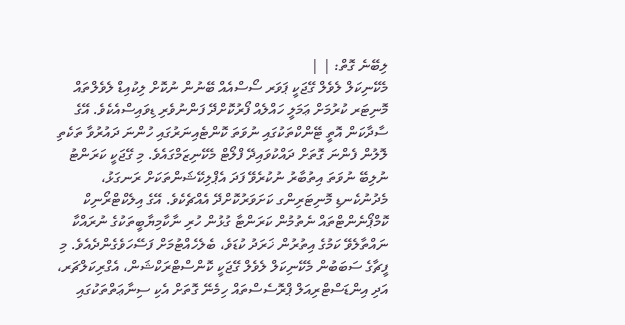ލިބޭނެ ގޮތް: | |
މެކޭނިކަލް ލެވެލް ގޭޖަކީ ޕަވަރ ސޯސްއެއް ބޭނުން ނުކޮށް ލިކުއިޑް ލެވެލްތައް މޮނިޓަރ ކުރުމަށް ޢަމަލީ ހައްލެއް ފޯރުކޮށްދޭ ފަންނުވެރި ޑިވައިސްއެކެވެ. އޭގެ ސާދާކަން އޮތީ ޓޭންކްތަކުގައި ނުވަތަ ކޮންޓެއިނަރުގައި ހުންނަ ދައުރުވާ ތަކެތި ލޮލުން ފެންނަ ގޮތަށް ދައްކުވައިދޭ ފްލޯޓް މެކޭނިޒަމްގައެވެ. މި ގޭޖަކީ ކަރަންޓު ނުލިބޭ ނުވަތަ އިތުބާރު ނުކުރެވޭ ފަދަ އެޕްލިކޭޝަންތަކަށް ރަނގަޅު، މެދުނުކެނޑި މޮނިޓަރިންގ ކަށަވަރުކޮށްދޭ އެއްޗެކެވެ. އޭގެ އިލެކްޓްރޯނިކް ކޮމްޕޯނެންޓްތައް ނެތުމުން ކަރަންޓާ ގުޅުން ހުރި ނާކާމިޔާބީތަކުގެ ނުރައްކާ ނައްތާލެވޭ ކަމުގެ އިތުރުން ޚަރަދު ކުޑަވެ، ބެލެހެއްޓުމަށް ފަސޭހަވެގެންދެއެވެ. މި ފީޗާގެ ސަބަބުން މެކޭނިކަލް ލެވެލް ގޭޖަކީ ކޮންސްޓްރަކްޝަން، އެގްރިކަލްޗަރ، އަދި އިންޑަސްޓްރިއަލް ޕްރޮސެސްތައް ހިމެނޭ ގޮތަށް އެކި ސިނާޢަތްތަކުގައި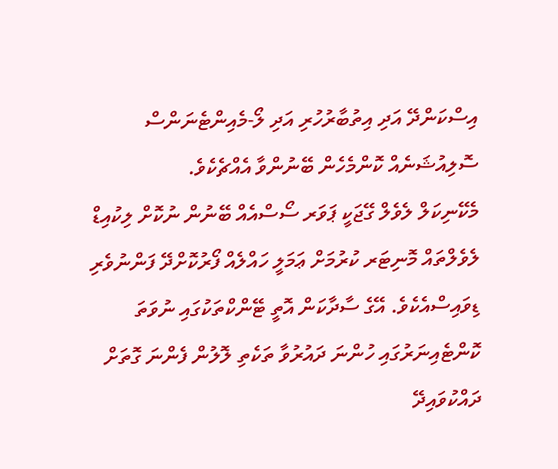އިސްކަންދޭ އަދި އިތުބާރުހުރި އަދި ލޯ-މެއިންޓެނަންސް ސޮލިއުޝަނެއް ކޮންމެހެން ބޭނުންވާ އެއްޗެކެވެ.
މެކޭނިކަލް ލެވެލް ގޭޖަކީ ޕަވަރ ސޯސްއެއް ބޭނުން ނުކޮށް ލިކުއިޑް ލެވެލްތައް މޮނިޓަރ ކުރުމަށް ޢަމަލީ ހައްލެއް ފޯރުކޮށްދޭ ފަންނުވެރި ޑިވައިސްއެކެވެ. އޭގެ ސާދާކަން އޮތީ ޓޭންކްތަކުގައި ނުވަތަ ކޮންޓެއިނަރުގައި ހުންނަ ދައުރުވާ ތަކެތި ލޮލުން ފެންނަ ގޮތަށް ދައްކުވައިދޭ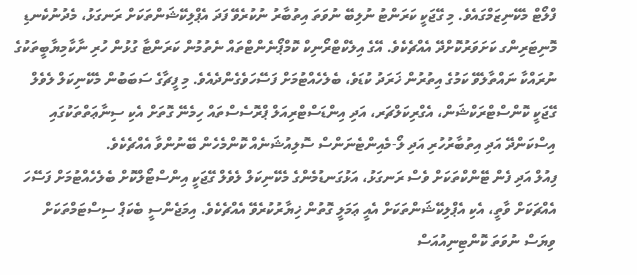ފްލޯޓް މެކޭނިޒަމްގައެވެ. މި ގޭޖަކީ ކަރަންޓު ނުލިބޭ ނުވަތަ އިތުބާރު ނުކުރެވޭ ފަދަ އެޕްލިކޭޝަންތަކަށް ރަނގަޅު، މެދުނުކެނޑި މޮނިޓަރިންގ ކަށަވަރުކޮށްދޭ އެއްޗެކެވެ. އޭގެ އިލެކްޓްރޯނިކް ކޮމްޕޯނެންޓްތައް ނެތުމުން ކަރަންޓާ ގުޅުން ހުރި ނާކާމިޔާބީތަކުގެ ނުރައްކާ ނައްތާލެވޭ ކަމުގެ އިތުރުން ޚަރަދު ކުޑަވެ، ބެލެހެއްޓުމަށް ފަސޭހަވެގެންދެއެވެ. މި ފީޗާގެ ސަބަބުން މެކޭނިކަލް ލެވެލް ގޭޖަކީ ކޮންސްޓްރަކްޝަން، އެގްރިކަލްޗަރ، އަދި އިންޑަސްޓްރިއަލް ޕްރޮސެސްތައް ހިމެނޭ ގޮތަށް އެކި ސިނާޢަތްތަކުގައި އިސްކަންދޭ އަދި އިތުބާރުހުރި އަދި ލޯ-މެއިންޓެނަންސް ސޮލިއުޝަނެއް ކޮންމެހެން ބޭނުންވާ އެއްޗެކެވެ.
ފިއުލް އަދި ފެން ޓޭންކްތަކަށް ވެސް ރަނގަޅު، އަޅުގަނޑުމެންގެ މެކޭނިކަލް ލެވެލް ގޭޖަކީ އިންސްޓޯލްކޮށް ބެލެހެއްޓުމަށް ފަސޭހަ އެއްޗަކަށް ވާތީ، އެކި އެޕްލިކޭޝަންތަކަށް އެއީ ޢަމަލީ ގޮތުން ޚިޔާރުކުރެވޭ އެއްޗެކެވެ. އިމަޖެންސީ ބެކަޕް ސިސްޓަމްތަކަށް ވިޔަސް ނުވަތަ ކޮންޓިނިއުއަސް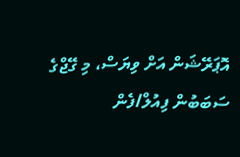އޮޕަރޭޝަން އަށް ވިޔަސް، މި ގޭޖްގެ ސަބަބުން ފިއުލް/ފެން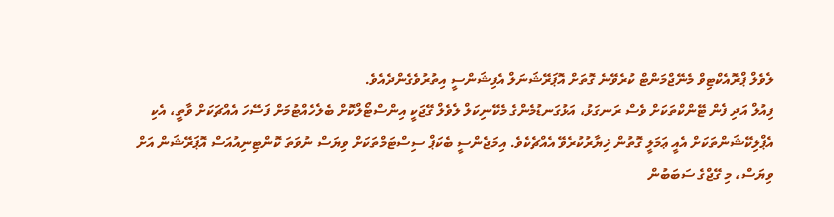ލެވެލް ޕްރޮއެކްޓިވް މެނޭޖްމަންޓް ކުރެވޭނެ ގޮތަށް އޮޕަރޭޝަނަލް އެފިޝަންސީ އިތުރުވެގެންދެއެވެ.
ފިއުލް އަދި ފެން ޓޭންކްތަކަށް ވެސް ރަނގަޅު، އަޅުގަނޑުމެންގެ މެކޭނިކަލް ލެވެލް ގޭޖަކީ އިންސްޓޯލްކޮށް ބެލެހެއްޓުމަށް ފަސޭހަ އެއްޗަކަށް ވާތީ، އެކި އެޕްލިކޭޝަންތަކަށް އެއީ ޢަމަލީ ގޮތުން ޚިޔާރުކުރެވޭ އެއްޗެކެވެ. އިމަޖެންސީ ބެކަޕް ސިސްޓަމްތަކަށް ވިޔަސް ނުވަތަ ކޮންޓިނިއުއަސް އޮޕަރޭޝަން އަށް ވިޔަސް، މި ގޭޖްގެ ސަބަބުން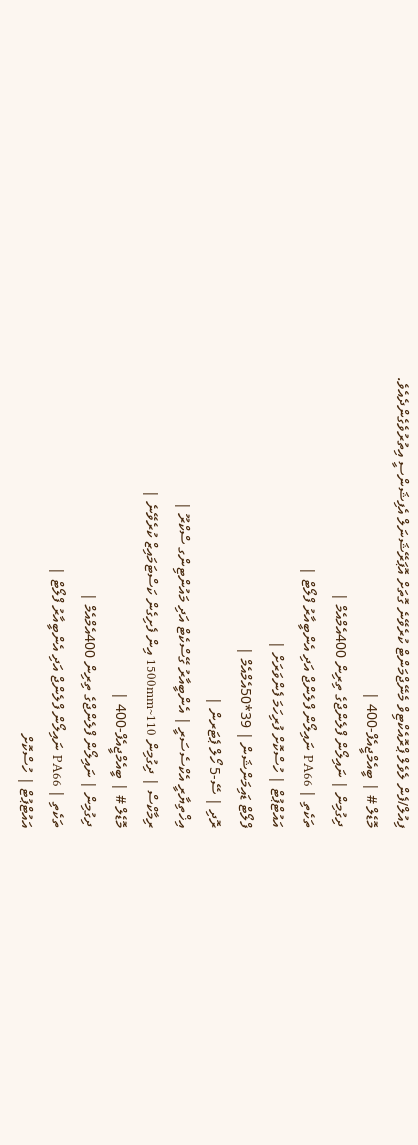ފިއުލް/ފެން ލެވެލް ޕްރޮއެކްޓިވް މެނޭޖްމަންޓް ކުރެވޭނެ ގޮތަށް އޮޕަރޭޝަނަލް އެފިޝަންސީ އިތުރުވެގެންދެއެވެ.
މޮޑެލް # | ބީއެމްޖީއެފް-400 |
ދިގުމިން | ނައިލޯން ފްލެންޖްގެ ތިރިން 400އެމްއެމް |
ތަކެތި | PA66 ނައިލޯން ފްލެންޖް އަދި އެންބީއާރު ފްލޯޓް |
އައުޓްޕުޓް | ހުސްކޮށް ފުރިހަމަ ފެންވަރަށް |
ފްލޯޓް ޑައިމަންޝަން | 39*50އެމްއެމް |
ރޮދި | ސޭ-5 ހޯލް ޕެޓަރން |
އިޚްތިޔާރީ އެކްސެސަރީ | އެންބީއާރު ގޭސްކެޓް އަދި މައުންޓިންގ ސްކްރޫ |
ރިމާކްސް | ދިގުމިން 110~1500mm އިން ފެށިގެން ކަސްޓަމައިޒް ކުރެވޭނެ |
މޮޑެލް # | ބީއެމްޖީއެފް-400 |
ދިގުމިން | ނައިލޯން ފްލެންޖްގެ ތިރިން 400އެމްއެމް |
ތަކެތި | PA66 ނައިލޯން ފްލެންޖް އަދި އެންބީއާރު ފްލޯޓް |
އައުޓްޕުޓް | ހުސްކޮށް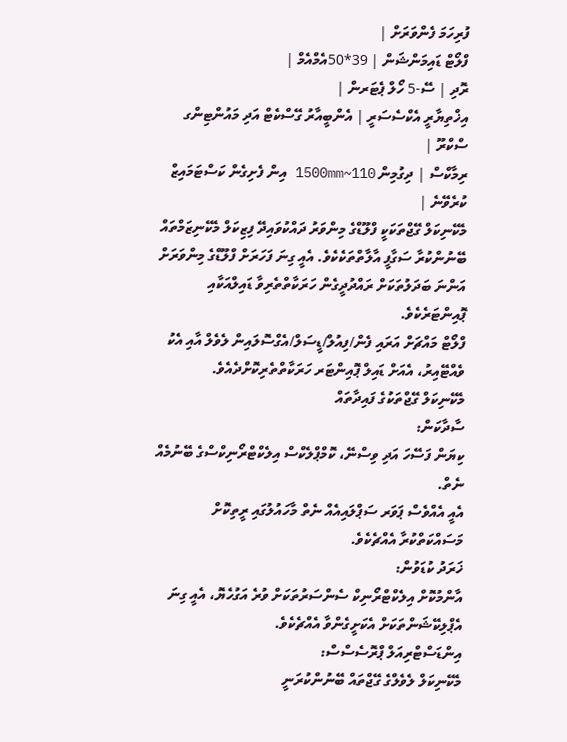ފުރިހަމަ ފެންވަރަށް |
ފްލޯޓް ޑައިމަންޝަން | 39*50އެމްއެމް |
ރޮދި | ސޭ-5 ހޯލް ޕެޓަރން |
އިޚްތިޔާރީ އެކްސެސަރީ | އެންބީއާރު ގޭސްކެޓް އަދި މައުންޓިންގ ސްކްރޫ |
ރިމާކްސް | ދިގުމިން 110~1500mm އިން ފެށިގެން ކަސްޓަމައިޒް ކުރެވޭނެ |
މެކޭނިކަލް ގޭޖްތަކަކީ ފްލޫޑްގެ މިންވަރު ދައްކުވައިދޭ ފިޒިކަލް މެކޭނިޒަމްތައް ބޭނުންކުރާ ސަގާފީ އާލާތްތަކެކެވެ. އެއީ ގިނަ ފަހަރަށް ފްލޫޑްގެ މިންވަރަށް އަންނަ ބަދަލުތަކަށް ރައްދުދީގެން ހަރަކާތްތެރިވާ ޑައިލްއަކާއި ޕޮއިންޓަރެކެވެ.
ފްލޯޓް މައްޗަށް އަރައި ފެން/ފިއުލް/ޑީސަލް/އެގްސޮލައިން ލެވެލް އާއި އެކު ވެއްޓޭއިރު، އެއަށް ޑައިލް ޕޮއިންޓަރ ހަރަކާތްތެރިކޮށްދެއެވެ.
މެކޭނިކަލް ގޭޖްތަކުގެ ފައިދާތައް
ސާދާކަން:
ކިޔަން ފަސޭހަ އަދި ވިސްނޭ، ކޮމްޕްލެކްސް އިލެކްޓްރޯނިކްސްގެ ބޭނުމެއް ނެތް.
އެއީ އެއްވެސް ޕަވަރ ސަޕްލައިއެއް ނެތް މާހައުލުގައި ރީތިކޮށް މަސައްކަތްކުރާ އެއްޗެކެވެ.
ޚަރަދު ކުޑަވުން:
އާންމުކޮށް އިލެކްޓްރޯނިކް ސެންސަރުތަކަށް ވުރެ އަގުހެޔޮ، އެއީ ގިނަ އެޕްލިކޭޝަންތަކަށް އެކަށީގެންވާ އެއްޗެކެވެ.
އިންޑަސްޓްރިއަލް ޕްރޮސެސްސް:
މެކޭނިކަލް ލެވެލްގެ ގޭޖްތައް ބޭނުންކުރަނީ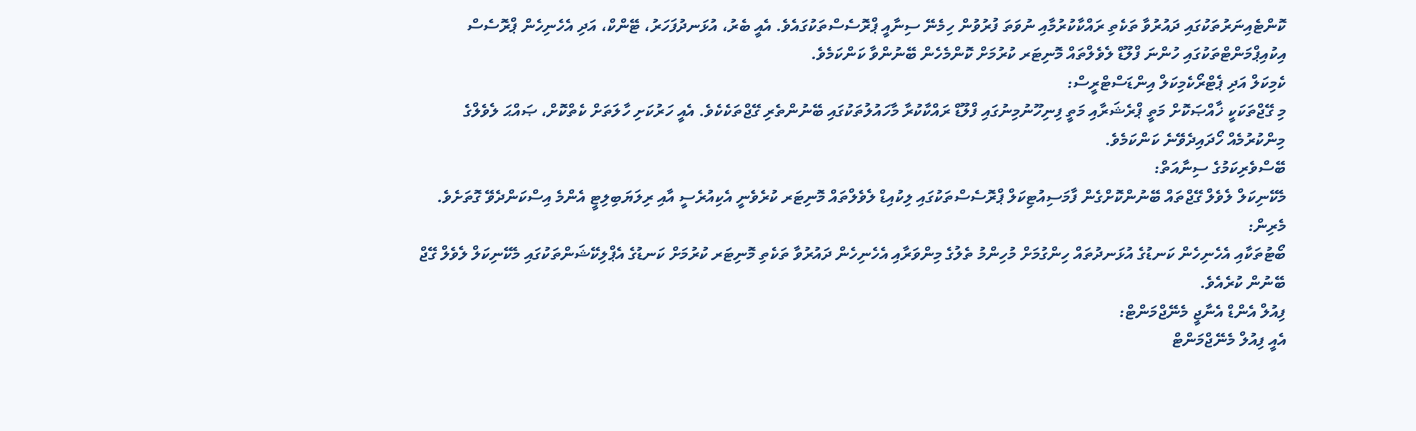ކޮންޓެއިނަރުތަކުގައި ދައުރުވާ ތަކެތި ރައްކާކުރުމާއި ނުވަތަ ފުރުވުން ހިމެނޭ ސިނާއީ ޕްރޮސެސްތަކުގައެވެ. އެއީ ބެރު، އުޅަނދުފަހަރު، ޓޭންކް، އަދި އެހެނިހެން ޕްރޮސެސް އިކުއިޕްމަންޓްތަކުގައި ހުންނަ ފްލޫޑް ލެވެލްތައް މޮނިޓަރ ކުރުމަށް ކޮންމެހެން ބޭނުންވާ ކަންކަމެވެ.
ކެމިކަލް އަދި ޕެޓްރޯކެމިކަލް އިންޑަސްޓްރީސް:
މި ގޭޖްތަކަކީ ޚާއްޞަކޮށް މަތީ ޕްރެޝަރާއި މަތީ ފިނިހޫނުމިނުގައި ފްލޫޑް ރައްކާކުރާ މާހައުލުތަކުގައި ބޭނުންތެރި ގޭޖްތަކެކެވެ. އެއީ ހަރުކަށި ހާލަތަށް ކެތްކޮށް، ޞައްޙަ ލެވެލްގެ މިންކުރުމެއް ހޯދައިދެވޭނެ ކަންކަމެވެ.
ބޭސްވެރިކަމުގެ ސިނާއަތް:
މެކޭނިކަލް ލެވެލް ގޭޖްތައް ބޭނުންކޮށްގެން ފާމަސިއުޓިކަލް ޕްރޮސެސްތަކުގައި ލިކުއިޑް ލެވެލްތައް މޮނިޓަރ ކުރެވެނީ އެކިއުރެސީ އާއި ރިލަޔަބިލިޓީ އެންމެ އިސްކަންދެވޭ ގޮތަށެވެ.
މެރިން:
ބޯޓުތަކާއި އެހެނިހެން ކަނޑުގެ އުޅަނދުތައް ހިންގުމަށް މުހިންމު ތެލުގެ މިންވަރާއި އެހެނިހެން ދައުރުވާ ތަކެތި މޮނިޓަރ ކުރުމަށް ކަނޑުގެ އެޕްލިކޭޝަންތަކުގައި މެކޭނިކަލް ލެވެލް ގޭޖް ބޭނުން ކުރެއެވެ.
ފިއުލް އެންޑް އެނާޖީ މެނޭޖްމަންޓް:
އެއީ ފިއުލް މެނޭޖްމަންޓް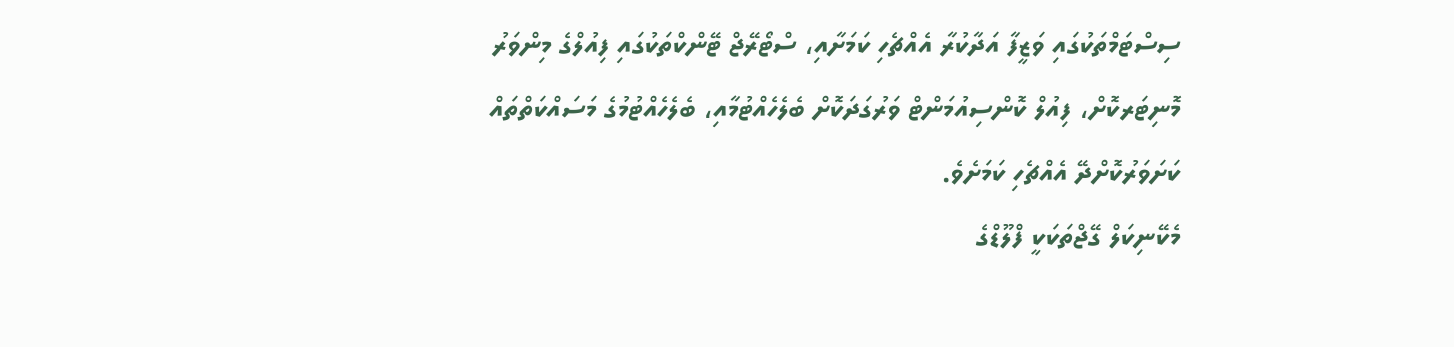ސިސްޓަމްތަކުގައި ވަޒީފާ އަދާކުރާ އެއްޗެހި ކަމަށާއި، ސްޓޯރޭޖް ޓޭންކްތަކުގައި ފިއުލްގެ މިންވަރު މޮނިޓަރކޮށް، ފިއުލް ކޮންސިއުމަންޓް ވަރުގަދަކޮށް ބެލެހެއްޓުމާއި، ބެލެހެއްޓުމުގެ މަސައްކަތްތައް ކަށަވަރުކޮށްދޭ އެއްޗެހި ކަމަށެވެ.
މެކޭނިކަލް ގޭޖްތަކަކީ ފްލޫޑްގެ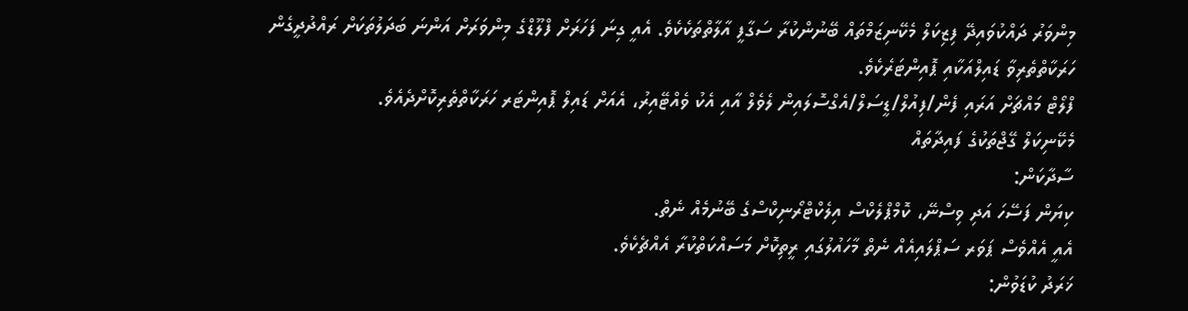މިންވަރު ދައްކުވައިދޭ ފިޒިކަލް މެކޭނިޒަމްތައް ބޭނުންކުރާ ސަގާފީ އާލާތްތަކެކެވެ. އެއީ ގިނަ ފަހަރަށް ފްލޫޑްގެ މިންވަރަށް އަންނަ ބަދަލުތަކަށް ރައްދުދީގެން ހަރަކާތްތެރިވާ ޑައިލްއަކާއި ޕޮއިންޓަރެކެވެ.
ފްލޯޓް މައްޗަށް އަރައި ފެން/ފިއުލް/ޑީސަލް/އެގްސޮލައިން ލެވެލް އާއި އެކު ވެއްޓޭއިރު، އެއަށް ޑައިލް ޕޮއިންޓަރ ހަރަކާތްތެރިކޮށްދެއެވެ.
މެކޭނިކަލް ގޭޖްތަކުގެ ފައިދާތައް
ސާދާކަން:
ކިޔަން ފަސޭހަ އަދި ވިސްނޭ، ކޮމްޕްލެކްސް އިލެކްޓްރޯނިކްސްގެ ބޭނުމެއް ނެތް.
އެއީ އެއްވެސް ޕަވަރ ސަޕްލައިއެއް ނެތް މާހައުލުގައި ރީތިކޮށް މަސައްކަތްކުރާ އެއްޗެކެވެ.
ޚަރަދު ކުޑަވުން: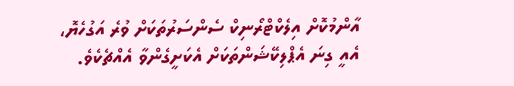އާންމުކޮށް އިލެކްޓްރޯނިކް ސެންސަރުތަކަށް ވުރެ އަގުހެޔޮ، އެއީ ގިނަ އެޕްލިކޭޝަންތަކަށް އެކަށީގެންވާ އެއްޗެކެވެ.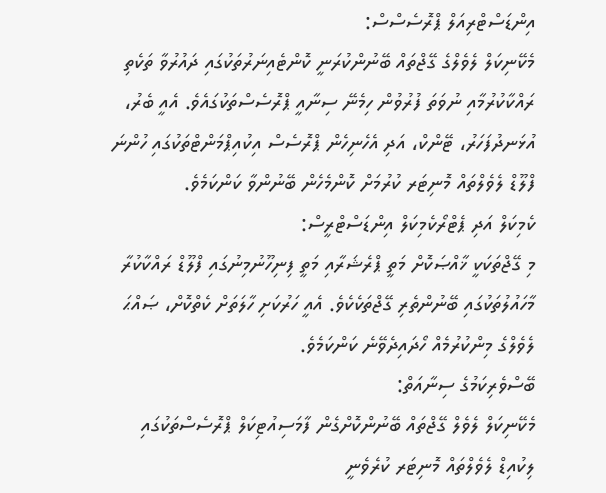އިންޑަސްޓްރިއަލް ޕްރޮސެސްސް:
މެކޭނިކަލް ލެވެލްގެ ގޭޖްތައް ބޭނުންކުރަނީ ކޮންޓެއިނަރުތަކުގައި ދައުރުވާ ތަކެތި ރައްކާކުރުމާއި ނުވަތަ ފުރުވުން ހިމެނޭ ސިނާއީ ޕްރޮސެސްތަކުގައެވެ. އެއީ ބެރު، އުޅަނދުފަހަރު، ޓޭންކް، އަދި އެހެނިހެން ޕްރޮސެސް އިކުއިޕްމަންޓްތަކުގައި ހުންނަ ފްލޫޑް ލެވެލްތައް މޮނިޓަރ ކުރުމަށް ކޮންމެހެން ބޭނުންވާ ކަންކަމެވެ.
ކެމިކަލް އަދި ޕެޓްރޯކެމިކަލް އިންޑަސްޓްރީސް:
މި ގޭޖްތަކަކީ ޚާއްޞަކޮށް މަތީ ޕްރެޝަރާއި މަތީ ފިނިހޫނުމިނުގައި ފްލޫޑް ރައްކާކުރާ މާހައުލުތަކުގައި ބޭނުންތެރި ގޭޖްތަކެކެވެ. އެއީ ހަރުކަށި ހާލަތަށް ކެތްކޮށް، ޞައްޙަ ލެވެލްގެ މިންކުރުމެއް ހޯދައިދެވޭނެ ކަންކަމެވެ.
ބޭސްވެރިކަމުގެ ސިނާއަތް:
މެކޭނިކަލް ލެވެލް ގޭޖްތައް ބޭނުންކޮށްގެން ފާމަސިއުޓިކަލް ޕްރޮސެސްތަކުގައި ލިކުއިޑް ލެވެލްތައް މޮނިޓަރ ކުރެވެނީ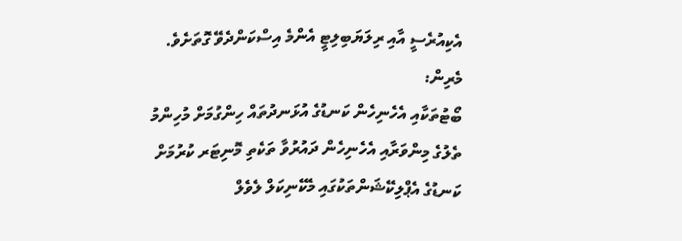އެކިއުރެސީ އާއި ރިލަޔަބިލިޓީ އެންމެ އިސްކަންދެވޭ ގޮތަށެވެ.
މެރިން:
ބޯޓުތަކާއި އެހެނިހެން ކަނޑުގެ އުޅަނދުތައް ހިންގުމަށް މުހިންމު ތެލުގެ މިންވަރާއި އެހެނިހެން ދައުރުވާ ތަކެތި މޮނިޓަރ ކުރުމަށް ކަނޑުގެ އެޕްލިކޭޝަންތަކުގައި މެކޭނިކަލް ލެވެލް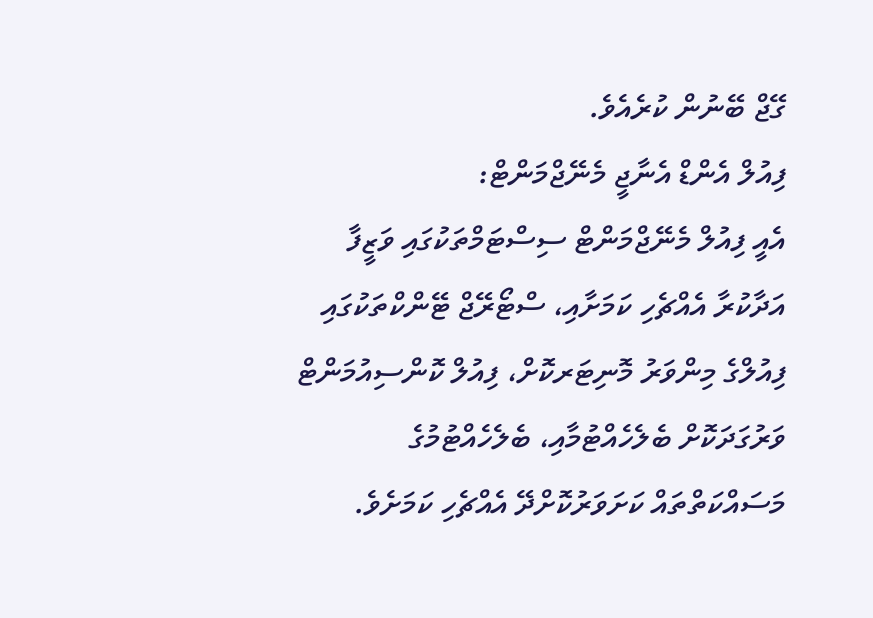ގޭޖް ބޭނުން ކުރެއެވެ.
ފިއުލް އެންޑް އެނާޖީ މެނޭޖްމަންޓް:
އެއީ ފިއުލް މެނޭޖްމަންޓް ސިސްޓަމްތަކުގައި ވަޒީފާ އަދާކުރާ އެއްޗެހި ކަމަށާއި، ސްޓޯރޭޖް ޓޭންކްތަކުގައި ފިއުލްގެ މިންވަރު މޮނިޓަރކޮށް، ފިއުލް ކޮންސިއުމަންޓް ވަރުގަދަކޮށް ބެލެހެއްޓުމާއި، ބެލެހެއްޓުމުގެ މަސައްކަތްތައް ކަށަވަރުކޮށްދޭ އެއްޗެހި ކަމަށެވެ.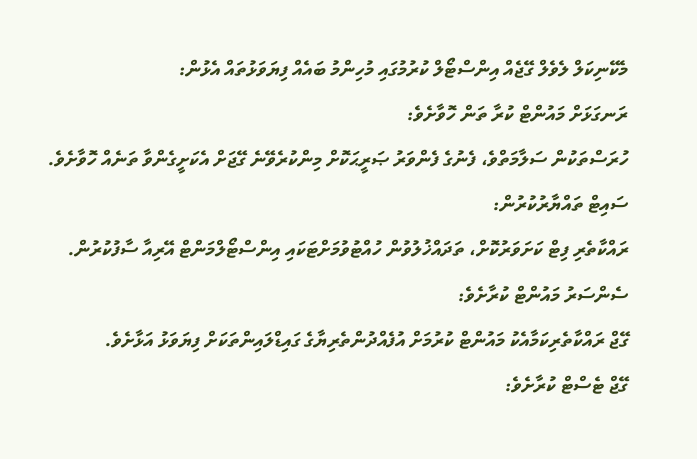މެކޭނިކަލް ލެވެލް ގޭޖެއް އިންސްޓޯލް ކުރުމުގައި މުހިންމު ބައެއް ފިޔަވަޅުތައް އެޅުން:
ރަނގަޅަށް މައުންޓް ކުރާ ތަން ހޮވާށެވެ:
ހުރަސްތަކުން ސަލާމަތްވެ، ފެނުގެ ފެންވަރު ޞަރީޙަކޮށް މިންކުރެވޭނެ ގޭޖަށް އެކަށީގެންވާ ތަނެއް ހޮވާށެވެ.
ސައިޓް ތައްޔާރުކުރުން:
ރައްކާތެރި ފިޓް ކަށަވަރުކޮށް، ތަދައްޚުލުވުން ހުއްޓުވުމަށްޓަކައި އިންސްޓޯލްމަންޓް އޭރިއާ ސާފުކުރުން.
ސެންސަރު މައުންޓް ކުރާށެވެ:
ގޭޖް ރައްކާތެރިކަމާއެކު މައުންޓް ކުރުމަށް އުފެއްދުންތެރިޔާގެ ގައިޑްލައިންތަކަށް ފިޔަވަޅު އަޅާށެވެ.
ގޭޖް ޓެސްޓް ކުރާށެވެ: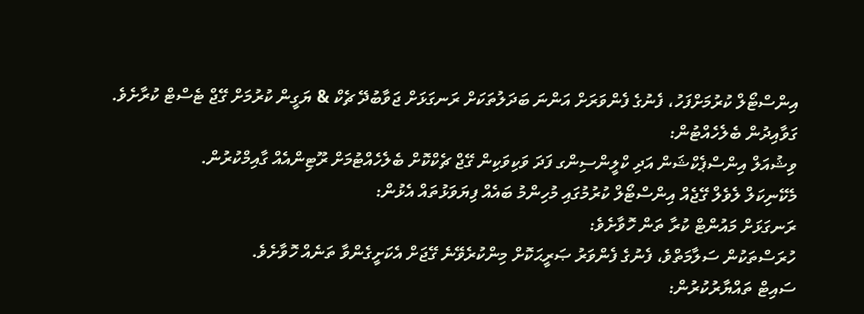އިންސްޓޯލް ކުރުމަށްފަހު، ފެނުގެ ފެންވަރަށް އަންނަ ބަދަލުތަކަށް ރަނގަޅަށް ޖަވާބުދޭ ޗެކް & ޔަގީން ކުރުމަށް ގޭޖް ޓެސްޓް ކުރާށެވެ.
ގަވާއިދުން ބެލެހެއްޓުން:
ވިޝުއަލް އިންސްޕެކްޝަން އަދި ކްލީންސިންގ ފަދަ ވަކިވަކިން ގޭޖް ޗެކްކޮށް ބެލެހެއްޓުމަށް ރޫޓިންއެއް ގާއިމްކުރުން.
މެކޭނިކަލް ލެވެލް ގޭޖެއް އިންސްޓޯލް ކުރުމުގައި މުހިންމު ބައެއް ފިޔަވަޅުތައް އެޅުން:
ރަނގަޅަށް މައުންޓް ކުރާ ތަން ހޮވާށެވެ:
ހުރަސްތަކުން ސަލާމަތްވެ، ފެނުގެ ފެންވަރު ޞަރީޙަކޮށް މިންކުރެވޭނެ ގޭޖަށް އެކަށީގެންވާ ތަނެއް ހޮވާށެވެ.
ސައިޓް ތައްޔާރުކުރުން: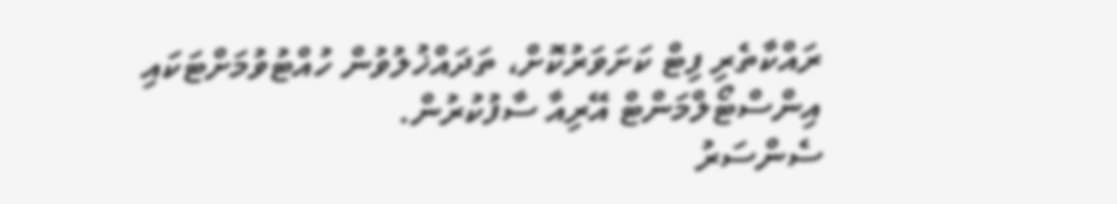ރައްކާތެރި ފިޓް ކަށަވަރުކޮށް، ތަދައްޚުލުވުން ހުއްޓުވުމަށްޓަކައި އިންސްޓޯލްމަންޓް އޭރިއާ ސާފުކުރުން.
ސެންސަރު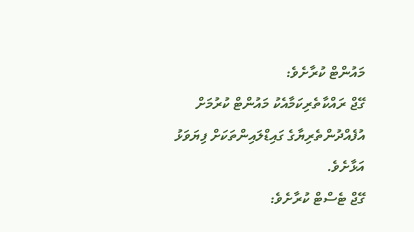މައުންޓް ކުރާށެވެ:
ގޭޖް ރައްކާތެރިކަމާއެކު މައުންޓް ކުރުމަށް އުފެއްދުންތެރިޔާގެ ގައިޑްލައިންތަކަށް ފިޔަވަޅު އަޅާށެވެ.
ގޭޖް ޓެސްޓް ކުރާށެވެ: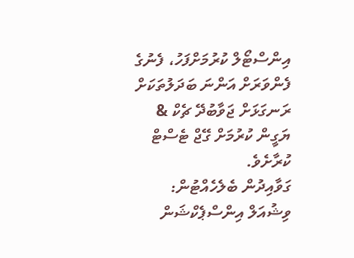އިންސްޓޯލް ކުރުމަށްފަހު، ފެނުގެ ފެންވަރަށް އަންނަ ބަދަލުތަކަށް ރަނގަޅަށް ޖަވާބުދޭ ޗެކް & ޔަގީން ކުރުމަށް ގޭޖް ޓެސްޓް ކުރާށެވެ.
ގަވާއިދުން ބެލެހެއްޓުން:
ވިޝުއަލް އިންސްޕެކްޝަން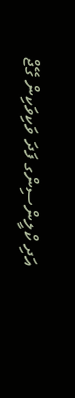އަދި ކްލީންސިންގ ފަދަ ވަކިވަކިން ގޭޖް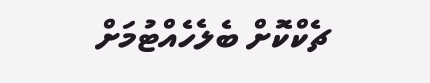ޗެކްކޮށް ބެލެހެއްޓުމަށް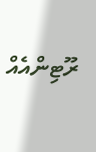ރޫޓިންއެއް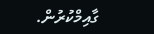ގާއިމްކުރުން.